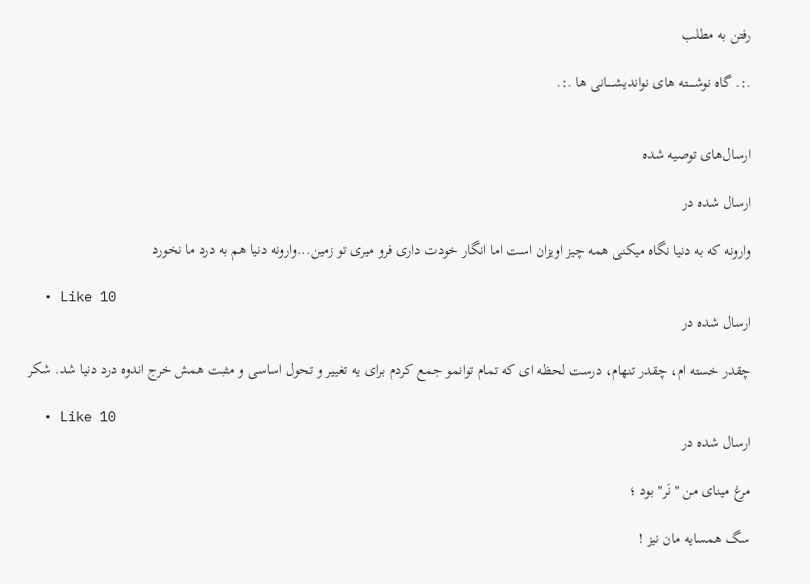رفتن به مطلب

.:. گاه نوشـــــته های نواندیشـــــانی ها .:.


ارسال‌های توصیه شده

ارسال شده در

وارونه که به دنیا نگاه میکنی همه چیز اویزان است اما انگار خودت داری فرو میری تو زمین...وارونه دنیا هم به درد ما نخورد

  • Like 10
ارسال شده در

چقدر خسته ام، چقدر تنهام، درست لحظه ای که تمام توانمو جمع کردم برای یه تغییر و تحول اساسی و مثبت همش خرج اندوه درد دنیا شد. شکر

  • Like 10
ارسال شده در

مرغ مینای من "نَر" بود ؛

سگ همسایه مان نیز !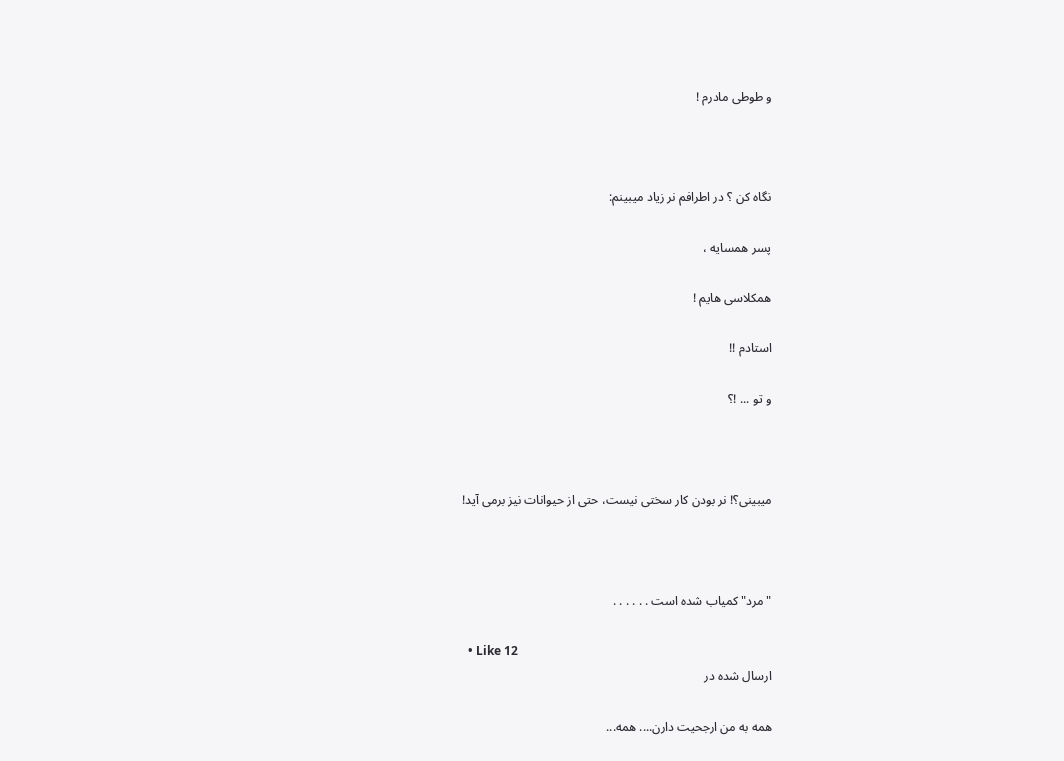و طوطی مادرم !



نگاه کن ؟ در اطرافم نر زیاد میبینم:

پسر همسایه ،

همکلاسی هایم !

استادم !!

و تو ... !؟



میبینی؟! نر بودن کار سختی نیست، حتی از حیوانات نیز برمی آید!



"مرد" کمیاب شده است . . . . . .

  • Like 12
ارسال شده در

همه به من ارجحیت دارن.... همه...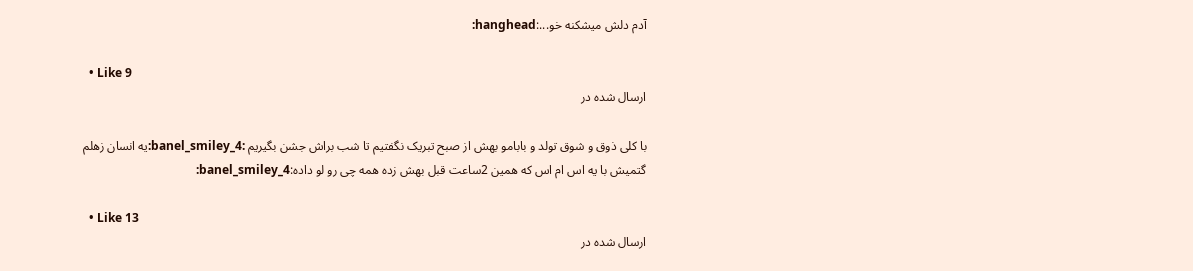آدم دلش میشکنه خو...:hanghead:

  • Like 9
ارسال شده در

با کلی ذوق و شوق تولد و بابامو بهش از صبح تبریک نگفتیم تا شب براش جشن بگیریم :banel_smiley_4:یه انسان زهلم گتمیش با یه اس ام اس که همین 2ساعت قبل بهش زده همه چی رو لو داده:banel_smiley_4:

  • Like 13
ارسال شده در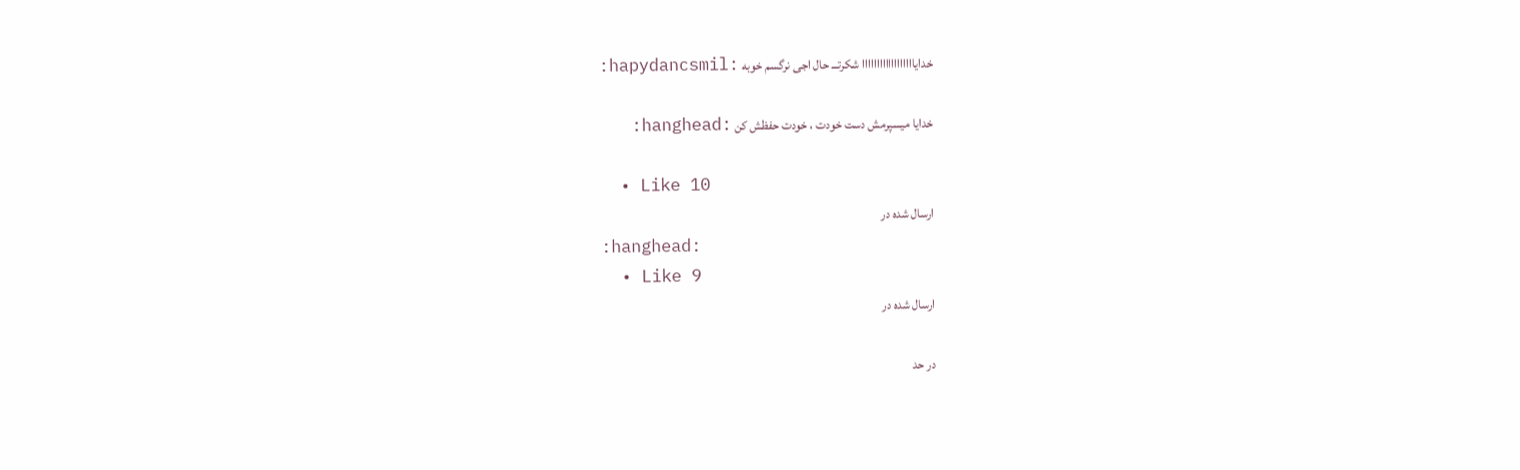خدایاااااااااااااااااا شکرتـــ حال اجی نرگسم خوبه :hapydancsmil:

خدایا میسپرمش دست خودت ، خودت حفظش کن :hanghead:

  • Like 10
ارسال شده در
:hanghead:
  • Like 9
ارسال شده در

در حد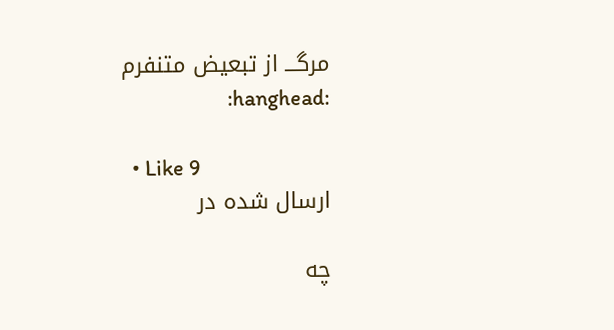مرگـــ از تبعیض متنفرم :hanghead:

  • Like 9
ارسال شده در

چه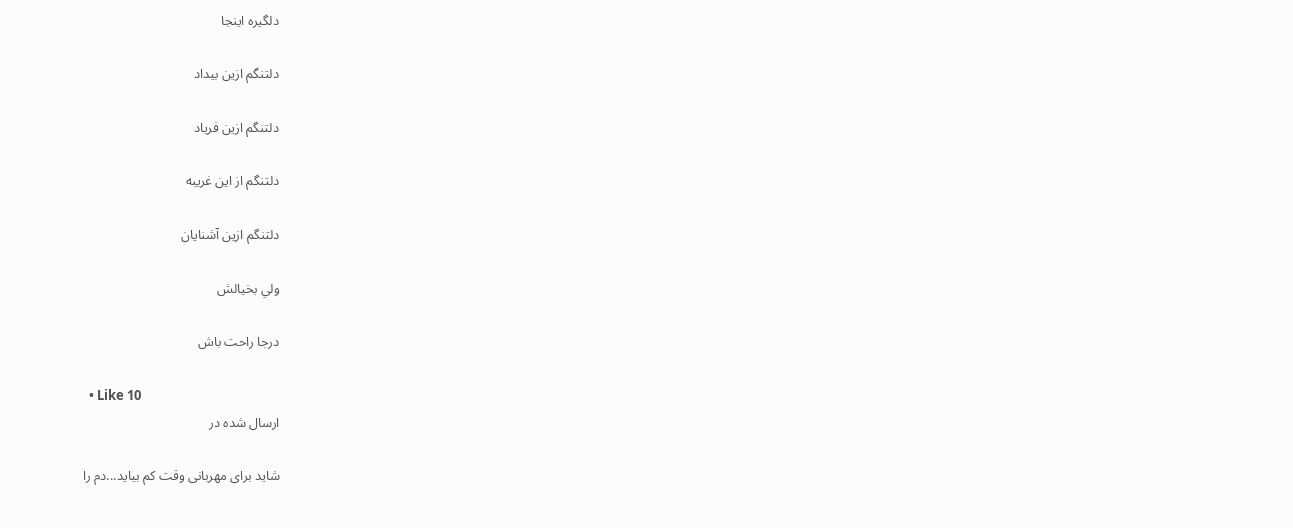دلگيره اينجا

دلتنگم ازين بيداد

دلتنگم ازين فرياد

دلتنگم از اين غريبه

دلتنگم ازين آشنايان

ولي بخيالش

درجا راحت باش

  • Like 10
ارسال شده در

شاید برای مهربانی وقت کم بیاید...دم را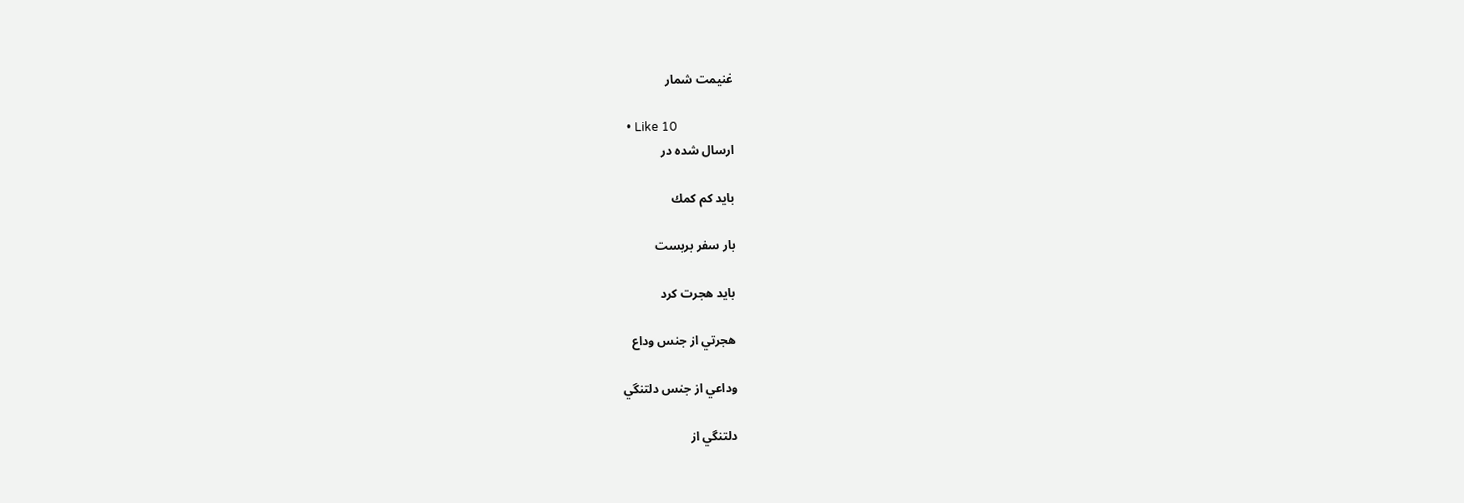غنیمت شمار

  • Like 10
ارسال شده در

بايد كم كمك

بار سفر بربست

بايد هجرت كرد

هجرتي از جنس وداع

وداعي از جنس دلتنگي

دلتنگي از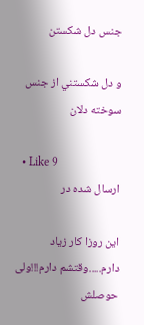جنس دل شكستن

و دل شكستني از جنس سوخته دلان

  • Like 9
ارسال شده در

این روزا کار زیاد دارم.....وقتشم دارم!!!ولی حوصلش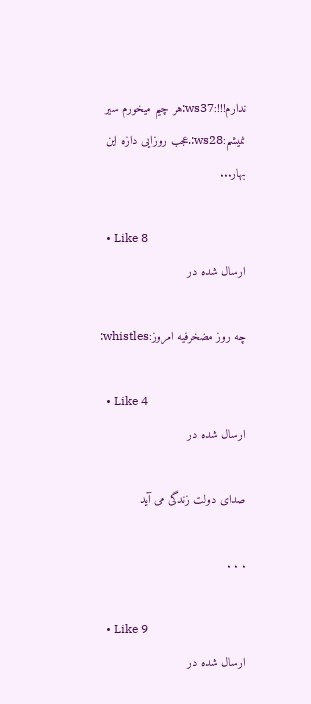ندارم!!!:ws37:هر چیم میخورم سیر نمیشم:ws28:.عجب روزایی دازه این بهار...

  • Like 8
ارسال شده در

چه روز مضخرفیه امروز:whistles:

  • Like 4
ارسال شده در

صدای دولت زندگی می آید

. . .

  • Like 9
ارسال شده در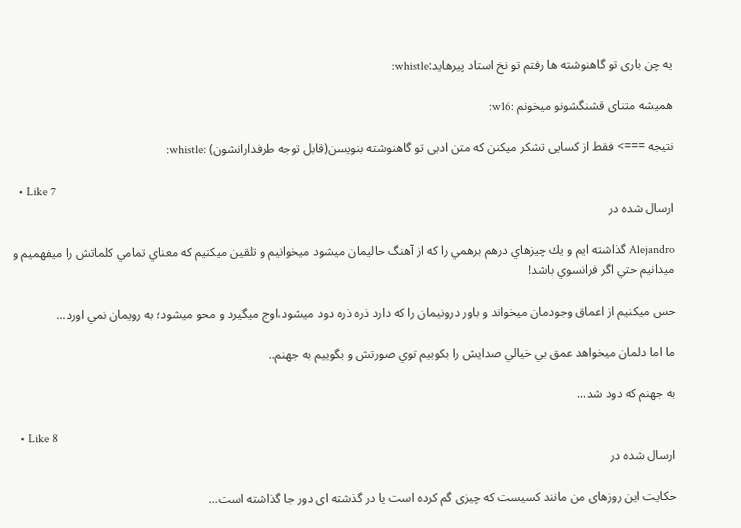یه چن باری تو گاهنوشته ها رفتم تو نخ استاد پیرهاید:whistle:

همیشه متنای قشنگشونو میخونم :w16:

نتیجه ===> فقط از کسایی تشکر میکنن که متن ادبی تو گاهنوشته بنویسن(قابل توجه طرفدارانشون) :whistle:

  • Like 7
ارسال شده در

Alejandro گذاشته ايم و يك چيزهاي درهم برهمي را كه از آهنگ حاليمان ميشود ميخوانيم و تلقين ميكنيم كه معناي تمامي كلماتش را ميفهميم و ميدانيم حتي اگر فرانسوي باشد!

حس ميكنيم از اعماق وجودمان ميخواند و باور درونيمان را كه دارد ذره ذره دود ميشود،اوج ميگيرد و محو ميشود؛ به رويمان نمي اورد...

ما اما دلمان ميخواهد عمق بي خيالي صدايش را بكوبيم توي صورتش و بگوييم به جهنم..

به جهنم كه دود شد...

  • Like 8
ارسال شده در

حکایت این روزهای من مانند کسیست که چیزی گم کرده است یا در گذشته ای دور جا گذاشته است...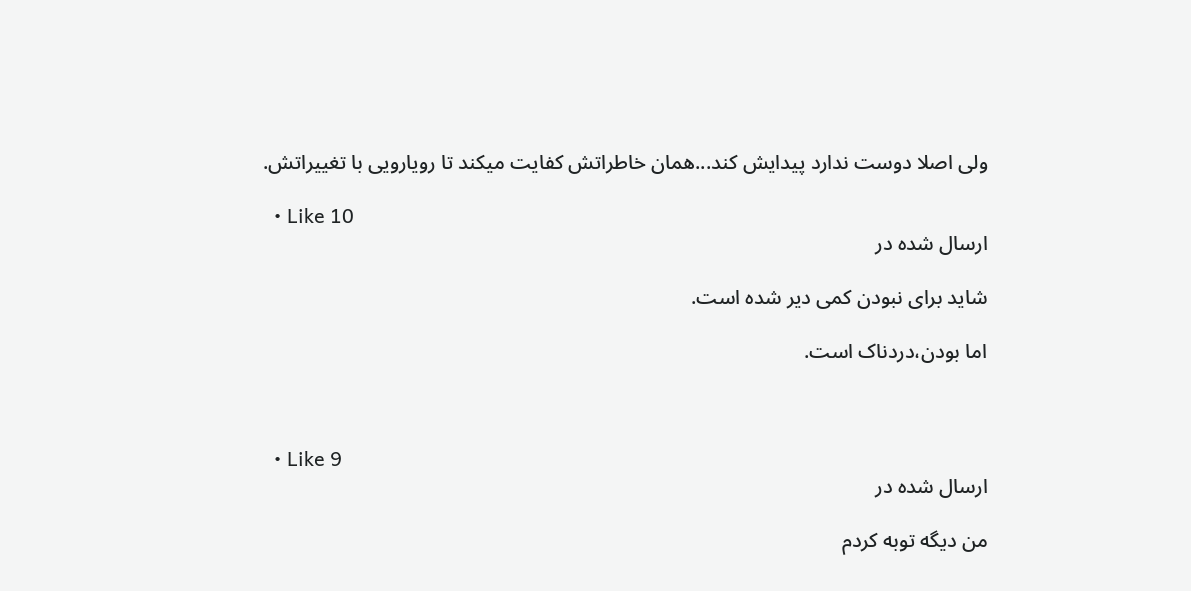ولی اصلا دوست ندارد پیدایش کند...همان خاطراتش کفایت میکند تا رویارویی با تغییراتش.

  • Like 10
ارسال شده در

شاید برای نبودن کمی دیر شده است.

اما بودن،دردناک است.



  • Like 9
ارسال شده در

من دیگه توبه کردم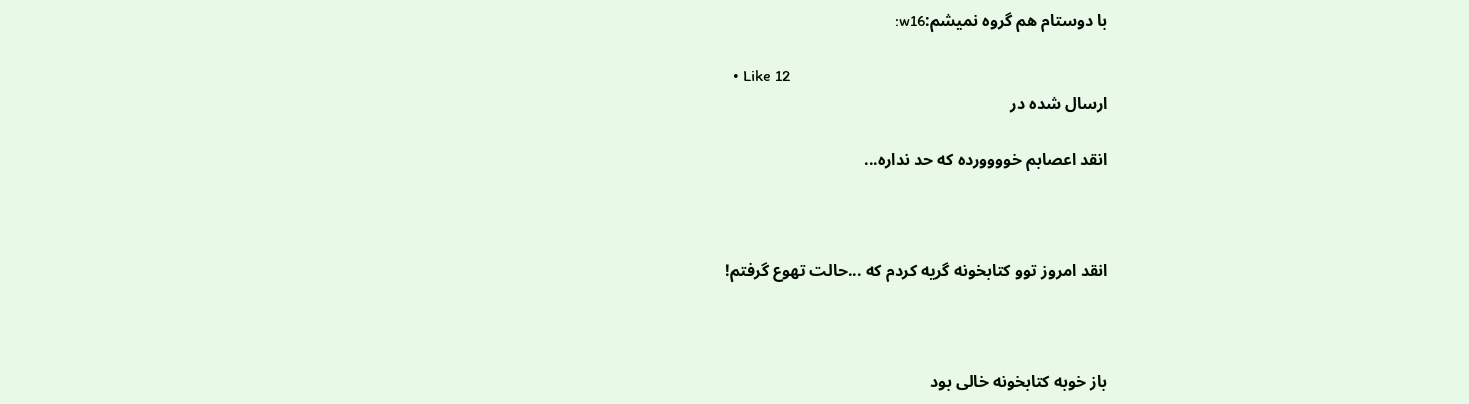با دوستام هم گروه نمیشم:w16:

  • Like 12
ارسال شده در

انقد اعصابم خوووورده که حد نداره...



انقد امروز توو کتابخونه گریه کردم که ...حالت تهوع گرفتم!



باز خوبه کتابخونه خالی بود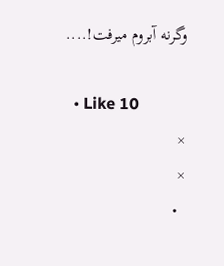وگرنه آبروم میرفت!....

  • Like 10
×
×
  •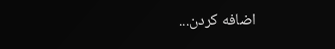اضافه کردن...